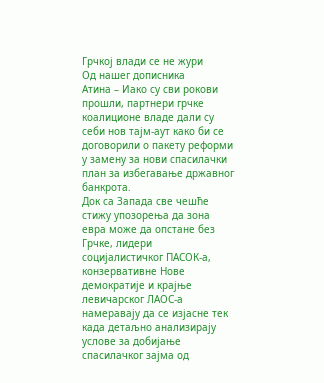Грчкој влади се не жури
Од нашег дописника
Атина – Иако су сви рокови прошли, партнери грчке коалиционе владе дали су себи нов тајм-аут како би се договорили о пакету реформи у замену за нови спасилачки план за избегавање државног банкрота.
Док са Запада све чешће стижу упозорења да зона евра може да опстане без Грчке, лидери социјалистичког ПАСОК-а, конзервативне Нове демократије и крајње левичарског ЛАОС-а намеравају да се изјасне тек када детаљно анализирају услове за добијање спасилачког зајма од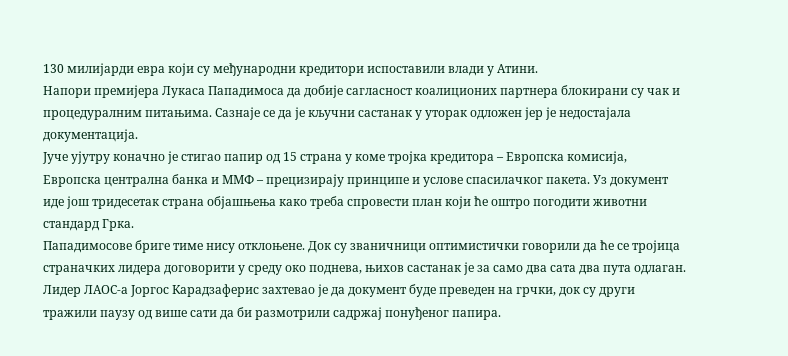130 милијарди евра који су међународни кредитори испоставили влади у Атини.
Напори премијера Лукаса Пападимоса да добије сагласност коалиционих партнера блокирани су чак и процедуралним питањима. Сазнаје се да је кључни састанак у уторак одложен јер је недостајала документација.
Јуче ујутру коначно је стигао папир од 15 страна у коме тројка кредитора – Европска комисија, Европска централна банка и ММФ – прецизирају принципе и услове спасилачког пакета. Уз документ иде још тридесетак страна објашњења како треба спровести план који ће оштро погодити животни стандард Грка.
Пападимосове бриге тиме нису отклоњене. Док су званичници оптимистички говорили да ће се тројица страначких лидера договорити у среду око поднева, њихов састанак је за само два сата два пута одлаган.
Лидер ЛАОС-а Јоргос Карадзаферис захтевао је да документ буде преведен на грчки, док су други тражили паузу од више сати да би размотрили садржај понуђеног папира.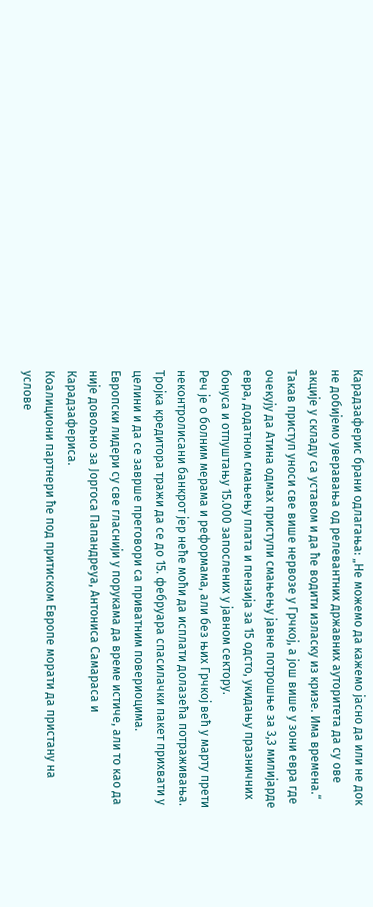Карадзаферис брани одлагања: „Не можемо да кажемо јасно да или не док не добијемо уверавања од релевантних државних ауторитета да су ове акције у складу са уставом и да ће водити изласку из кризе. Има времена.“
Такав приступ уноси све више нервозе у Грчкој, а још више у зони евра где очекују да Атина одмах приступи смањењу јавне потрошње за 3,3 милијарде евра, додатном смањењу плата и пензија за 15 одсто, укидању празничних бонуса и отпуштању 15.000 запослених у јавном сектору.
Реч је о болним мерама и реформама, али без њих Грчкој већ у марту прети неконтролисани банкрот јер неће моћи да исплати долазећа потраживања.
Тројка кредитора тражи да се до 15. фебруара спасилачки пакет прихвати у целини и да се заврше преговори са приватним повериоцима.
Европски лидери су све гласнији у порукама да време истиче, али то као да није довољно за Јоргоса Папандреуа, Антониса Самараса и Карадзафериса.
Коалициони партнери ће под притиском Европе морати да пристану на услове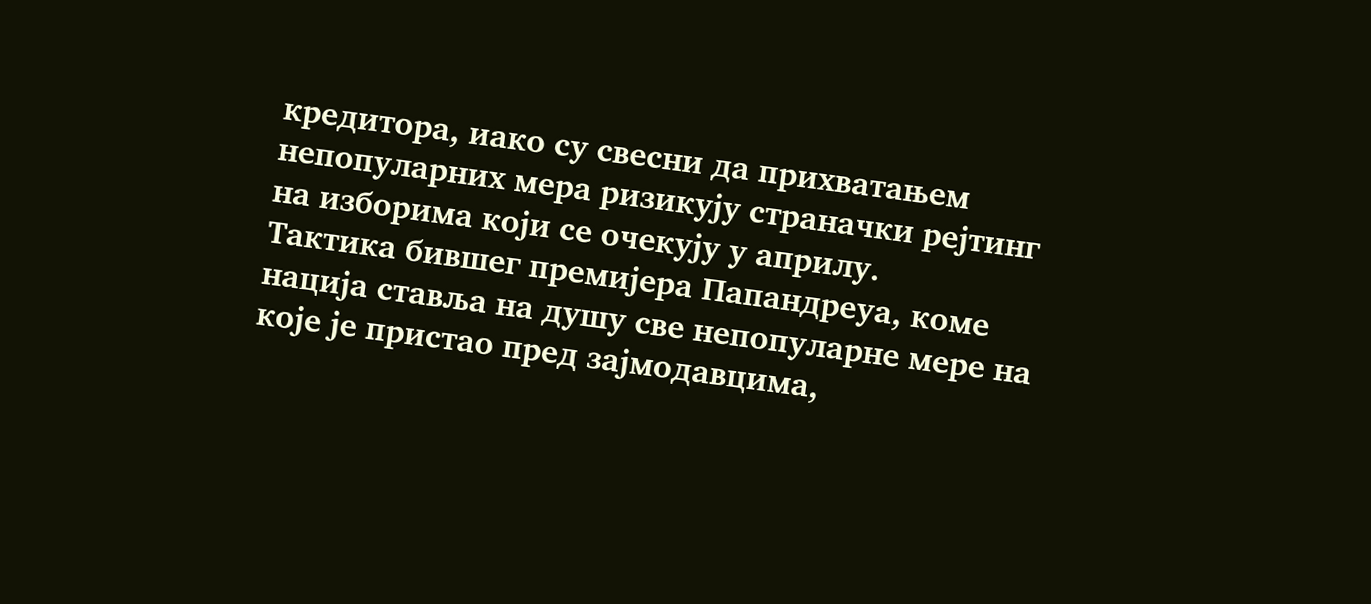кредитора, иако су свесни да прихватањем непопуларних мера ризикују страначки рејтинг на изборима који се очекују у априлу.
Тактика бившег премијера Папандреуа, коме нација ставља на душу све непопуларне мере на које је пристао пред зајмодавцима,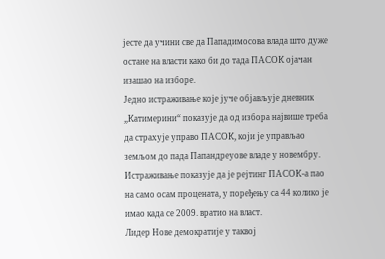јесте да учини све да Пападимосова влада што дуже остане на власти како би до тада ПАСОК ојачан изашао на изборе.
Једно истраживање које јуче објављује дневник „Катимерини“ показује да од избора највише треба да страхује управо ПАСОК, који је управљао земљом до пада Папандреуове владе у новембру. Истраживање показује да је рејтинг ПАСОК-а пао на само осам процената, у поређењу са 44 колико је имао када се 2009. вратио на власт.
Лидер Нове демократије у таквој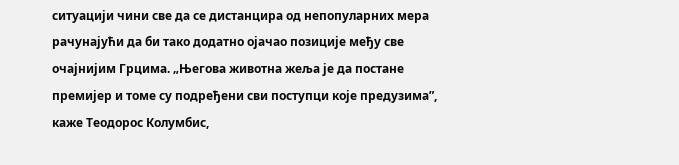ситуацији чини све да се дистанцира од непопуларних мера рачунајући да би тако додатно ојачао позиције међу све очајнијим Грцима. „Његова животна жеља је да постане премијер и томе су подређени сви поступци које предузима”, каже Теодорос Колумбис,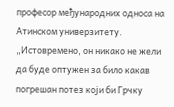професор међународних односа на Атинском универзитету. „Истовремено, он никако не жели да буде оптужен за било какав погрешан потез који би Грчку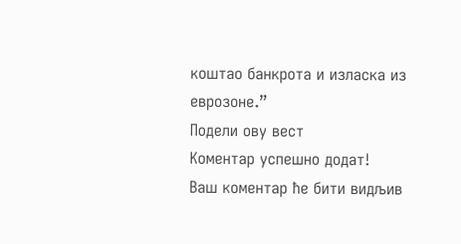коштао банкрота и изласка из еврозоне.”
Подели ову вест
Комeнтар успeшно додат!
Ваш комeнтар ћe бити видљив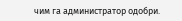чим га администратор одобри.